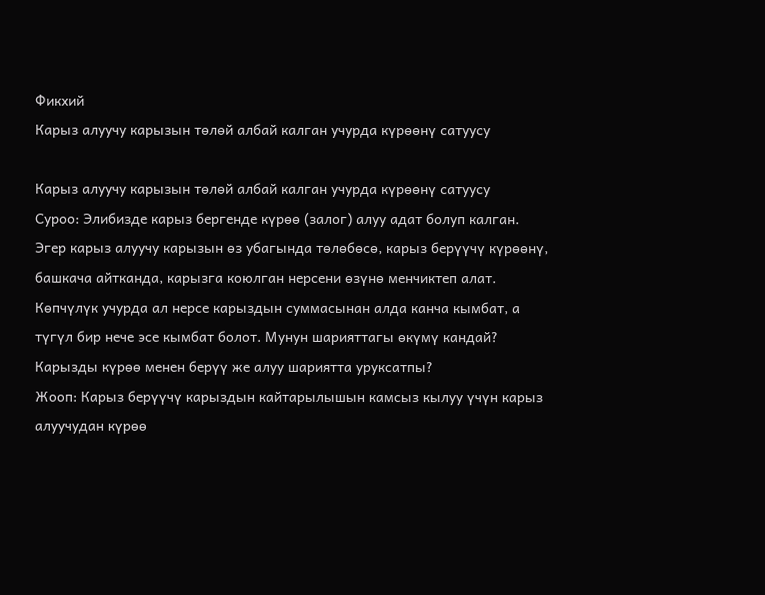Фикхий
Карыз алуучу карызын төлөй албай калган учурда күрөөнү сатуусу

Карыз алуучу карызын төлөй албай калган учурда күрөөнү сатуусу
Суроо: Элибизде карыз бергенде күрөө (залог) алуу адат болуп калган. Эгер карыз алуучу карызын өз убагында төлөбөсө, карыз берүүчү күрөөнү, башкача айтканда, карызга коюлган нерсени өзүнө менчиктеп алат. Көпчүлүк учурда ал нерсе карыздын суммасынан алда канча кымбат, а түгүл бир нече эсе кымбат болот. Мунун шарияттагы өкүмү кандай? Карызды күрөө менен берүү же алуу шариятта уруксатпы?
Жооп: Карыз берүүчү карыздын кайтарылышын камсыз кылуу үчүн карыз алуучудан күрөө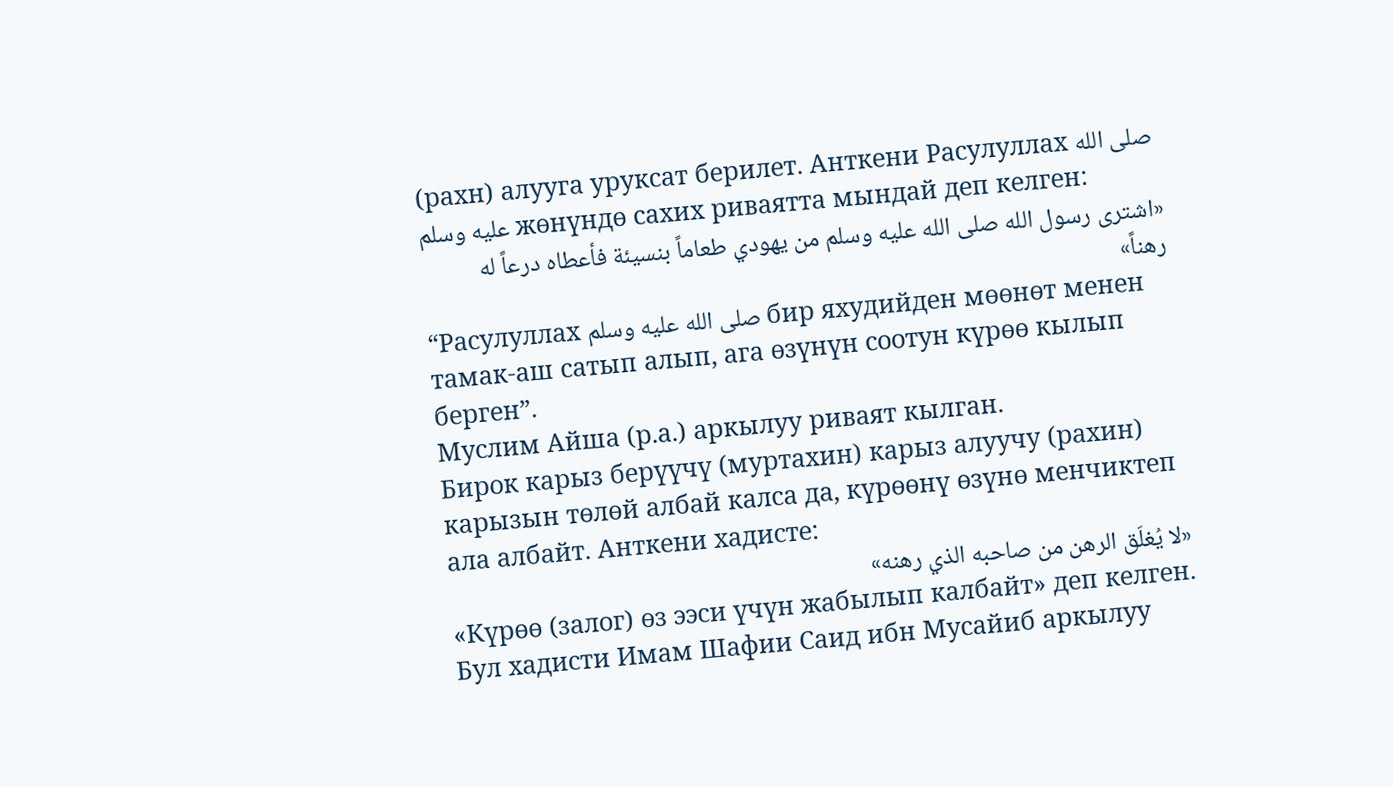(рахн) алууга уруксат берилет. Анткени Расулуллах صلى الله عليه وسلم жөнүндө сахих риваятта мындай деп келген:
«اشترى رسول الله صلى الله عليه وسلم من يهودي طعاماً بنسيئة فأعطاه درعاً له رهناً»
“Расулуллах صلى الله عليه وسلم бир яхудийден мөөнөт менен тамак-аш сатып алып, ага өзүнүн соотун күрөө кылып берген”.
Муслим Айша (р.а.) аркылуу риваят кылган.
Бирок карыз берүүчү (муртахин) карыз алуучу (рахин) карызын төлөй албай калса да, күрөөнү өзүнө менчиктеп ала албайт. Анткени хадисте:
«لا يُغلَق الرهن من صاحبه الذي رهنه»
«Күрөө (залог) өз ээси үчүн жабылып калбайт» деп келген. Бул хадисти Имам Шафии Саид ибн Мусайиб аркылуу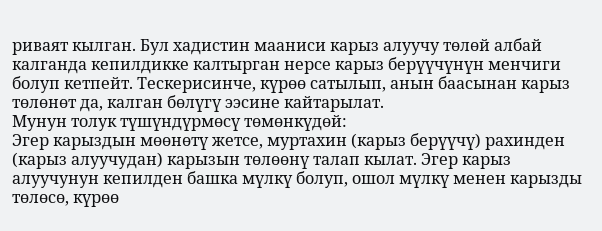риваят кылган. Бул хадистин мааниси карыз алуучу төлөй албай калганда кепилдикке калтырган нерсе карыз берүүчүнүн менчиги болуп кетпейт. Тескерисинче, күрөө сатылып, анын баасынан карыз төлөнөт да, калган бөлүгү ээсине кайтарылат.
Мунун толук түшүндүрмөсү төмөнкүдөй:
Эгер карыздын мөөнөтү жетсе, муртахин (карыз берүүчү) рахинден (карыз алуучудан) карызын төлөөнү талап кылат. Эгер карыз алуучунун кепилден башка мүлкү болуп, ошол мүлкү менен карызды төлөсө, күрөө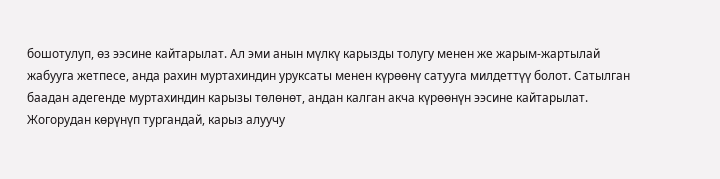бошотулуп, өз ээсине кайтарылат. Ал эми анын мүлкү карызды толугу менен же жарым-жартылай жабууга жетпесе, анда рахин муртахиндин уруксаты менен күрөөнү сатууга милдеттүү болот. Сатылган баадан адегенде муртахиндин карызы төлөнөт, андан калган акча күрөөнүн ээсине кайтарылат.
Жогорудан көрүнүп тургандай, карыз алуучу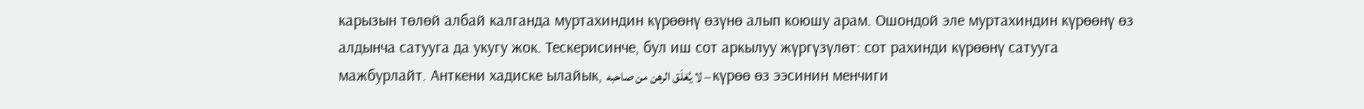карызын төлөй албай калганда муртахиндин күрөөнү өзүнө алып коюшу арам. Ошондой эле муртахиндин күрөөнү өз алдынча сатууга да укугу жок. Тескерисинче, бул иш сот аркылуу жүргүзүлөт: сот рахинди күрөөнү сатууга мажбурлайт. Анткени хадиске ылайык, لا يُغلَق الرهن من صاحبه – күрөө өз ээсинин менчиги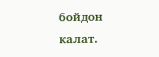бойдон калат.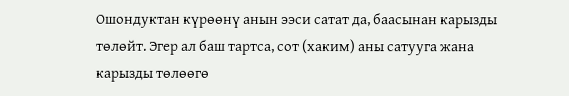Ошондуктан күрөөнү анын ээси сатат да, баасынан карызды төлөйт. Эгер ал баш тартса, сот (хаким) аны сатууга жана карызды төлөөгө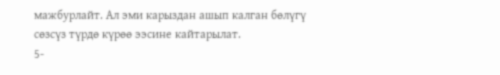мажбурлайт. Ал эми карыздан ашып калган бөлүгү сөзсүз түрдө күрөө ээсине кайтарылат.
5-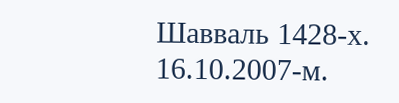Шавваль 1428-х.
16.10.2007-м.